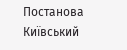Постанова Київський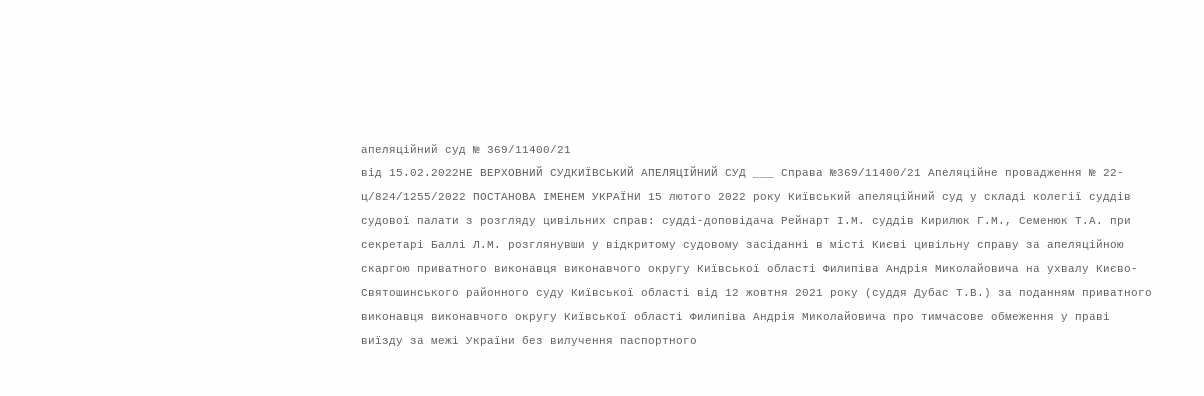апеляційний суд № 369/11400/21
від 15.02.2022НЕ ВЕРХОВНИЙ СУДКИЇВСЬКИЙ АПЕЛЯЦІЙНИЙ СУД ___ Справа №369/11400/21 Апеляційне провадження № 22-ц/824/1255/2022 ПОСТАНОВА ІМЕНЕМ УКРАЇНИ 15 лютого 2022 року Київський апеляційний суд у складі колегії суддів судової палати з розгляду цивільних справ: судді-доповідача Рейнарт І.М. суддів Кирилюк Г.М., Семенюк Т.А. при секретарі Баллі Л.М. розглянувши у відкритому судовому засіданні в місті Києві цивільну справу за апеляційною скаргою приватного виконавця виконавчого округу Київської області Филипіва Андрія Миколайовича на ухвалу Києво-Святошинського районного суду Київської області від 12 жовтня 2021 року (суддя Дубас Т.В.) за поданням приватного виконавця виконавчого округу Київської області Филипіва Андрія Миколайовича про тимчасове обмеження у праві виїзду за межі України без вилучення паспортного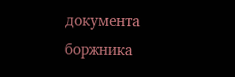документа боржника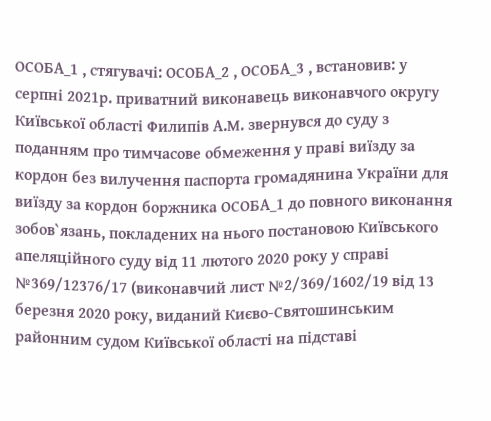ОСОБА_1 , стягувачі: ОСОБА_2 , ОСОБА_3 , встановив: у серпні 2021р. приватний виконавець виконавчого округу Київської області Филипів А.М. звернувся до суду з поданням про тимчасове обмеження у праві виїзду за кордон без вилучення паспорта громадянина України для виїзду за кордон боржника ОСОБА_1 до повного виконання зобов`язань, покладених на нього постановою Київського апеляційного суду від 11 лютого 2020 року у справі №369/12376/17 (виконавчий лист №2/369/1602/19 від 13 березня 2020 року, виданий Києво-Святошинським районним судом Київської області на підставі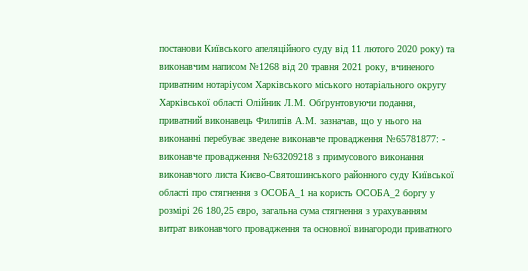постанови Київського апеляційного суду від 11 лютого 2020 року) та виконавчим написом №1268 від 20 травня 2021 року, вчиненого приватним нотаріусом Харківського міського нотаріального округу Харківської області Олійник Л.М. Обґрунтовуючи подання, приватний виконавець Филипів А.М. зазначав, що у нього на виконанні перебуває зведене виконавче провадження №65781877: - виконавче провадження №63209218 з примусового виконання виконавчого листа Києво-Святошинського районного суду Київської області про стягнення з ОСОБА_1 на користь ОСОБА_2 боргу у розмірі 26 180,25 євро, загальна сума стягнення з урахуванням витрат виконавчого провадження та основної винагороди приватного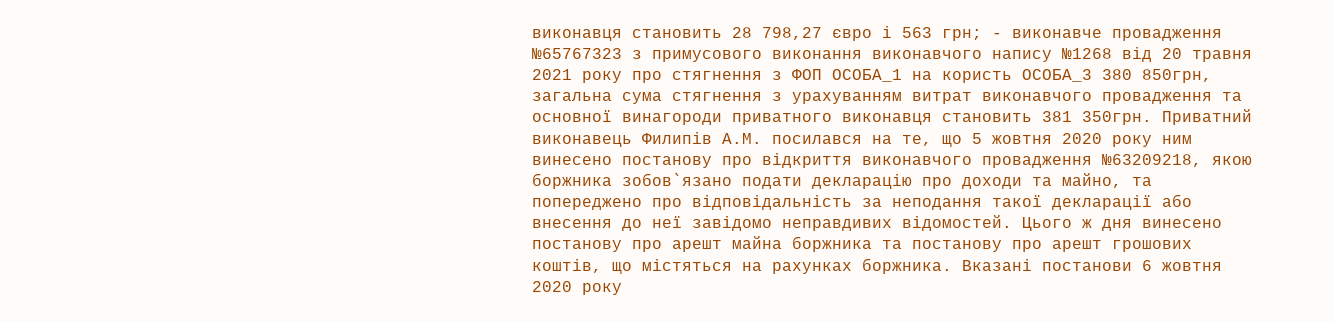виконавця становить 28 798,27 євро і 563 грн; - виконавче провадження №65767323 з примусового виконання виконавчого напису №1268 від 20 травня 2021 року про стягнення з ФОП ОСОБА_1 на користь ОСОБА_3 380 850грн, загальна сума стягнення з урахуванням витрат виконавчого провадження та основної винагороди приватного виконавця становить 381 350грн. Приватний виконавець Филипів А.М. посилався на те, що 5 жовтня 2020 року ним винесено постанову про відкриття виконавчого провадження №63209218, якою боржника зобов`язано подати декларацію про доходи та майно, та попереджено про відповідальність за неподання такої декларації або внесення до неї завідомо неправдивих відомостей. Цього ж дня винесено постанову про арешт майна боржника та постанову про арешт грошових коштів, що містяться на рахунках боржника. Вказані постанови 6 жовтня 2020 року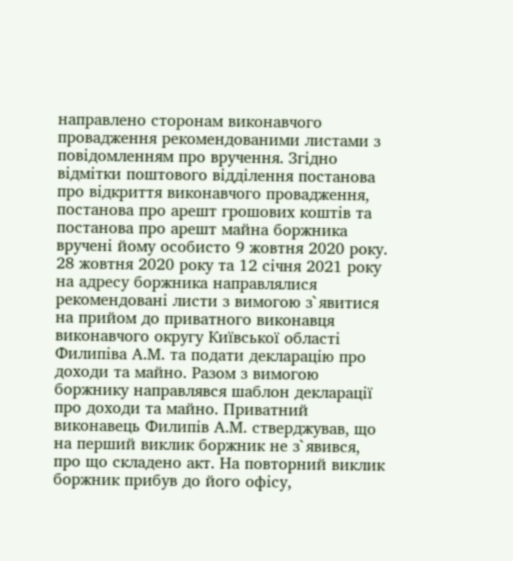направлено сторонам виконавчого провадження рекомендованими листами з повідомленням про вручення. Згідно відмітки поштового відділення постанова про відкриття виконавчого провадження, постанова про арешт грошових коштів та постанова про арешт майна боржника вручені йому особисто 9 жовтня 2020 року. 28 жовтня 2020 року та 12 січня 2021 року на адресу боржника направлялися рекомендовані листи з вимогою з`явитися на прийом до приватного виконавця виконавчого округу Київської області Филипіва А.М. та подати декларацію про доходи та майно. Разом з вимогою боржнику направлявся шаблон декларації про доходи та майно. Приватний виконавець Филипів А.М. стверджував, що на перший виклик боржник не з`явився, про що складено акт. На повторний виклик боржник прибув до його офісу,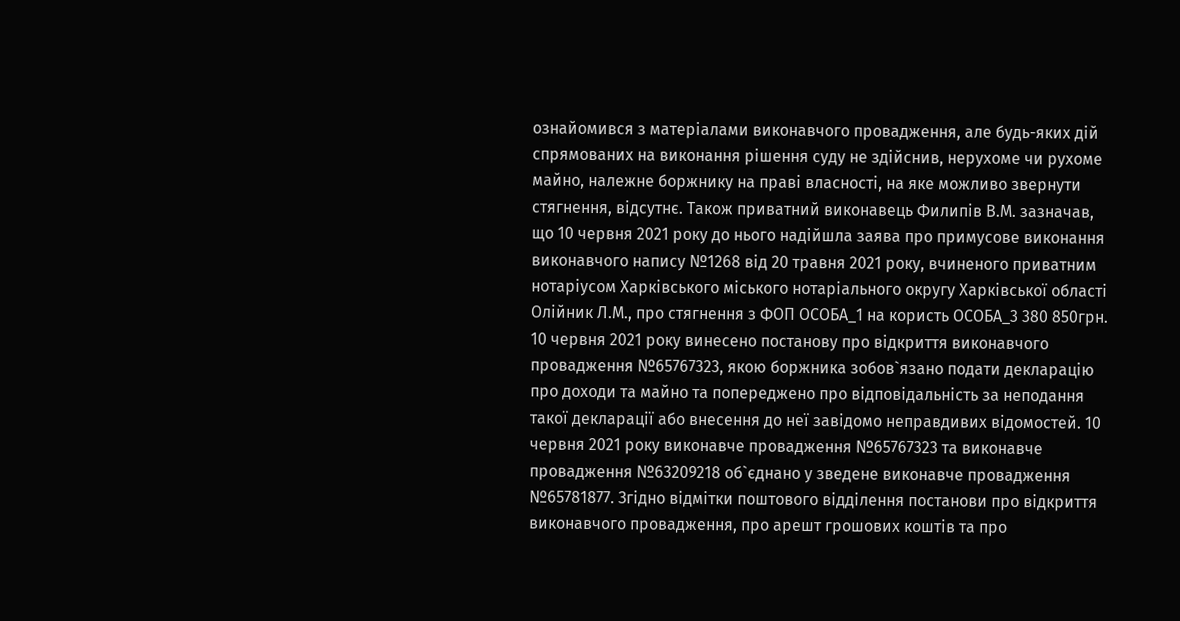ознайомився з матеріалами виконавчого провадження, але будь-яких дій спрямованих на виконання рішення суду не здійснив, нерухоме чи рухоме майно, належне боржнику на праві власності, на яке можливо звернути стягнення, відсутнє. Також приватний виконавець Филипів В.М. зазначав, що 10 червня 2021 року до нього надійшла заява про примусове виконання виконавчого напису №1268 від 20 травня 2021 року, вчиненого приватним нотаріусом Харківського міського нотаріального округу Харківської області Олійник Л.М., про стягнення з ФОП ОСОБА_1 на користь ОСОБА_3 380 850грн. 10 червня 2021 року винесено постанову про відкриття виконавчого провадження №65767323, якою боржника зобов`язано подати декларацію про доходи та майно та попереджено про відповідальність за неподання такої декларації або внесення до неї завідомо неправдивих відомостей. 10 червня 2021 року виконавче провадження №65767323 та виконавче провадження №63209218 об`єднано у зведене виконавче провадження №65781877. Згідно відмітки поштового відділення постанови про відкриття виконавчого провадження, про арешт грошових коштів та про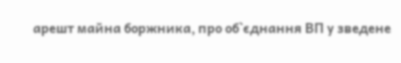арешт майна боржника, про об`єднання ВП у зведене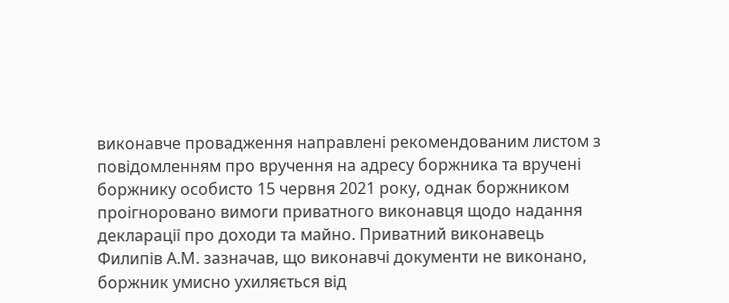виконавче провадження направлені рекомендованим листом з повідомленням про вручення на адресу боржника та вручені боржнику особисто 15 червня 2021 року, однак боржником проігноровано вимоги приватного виконавця щодо надання декларації про доходи та майно. Приватний виконавець Филипів А.М. зазначав, що виконавчі документи не виконано, боржник умисно ухиляється від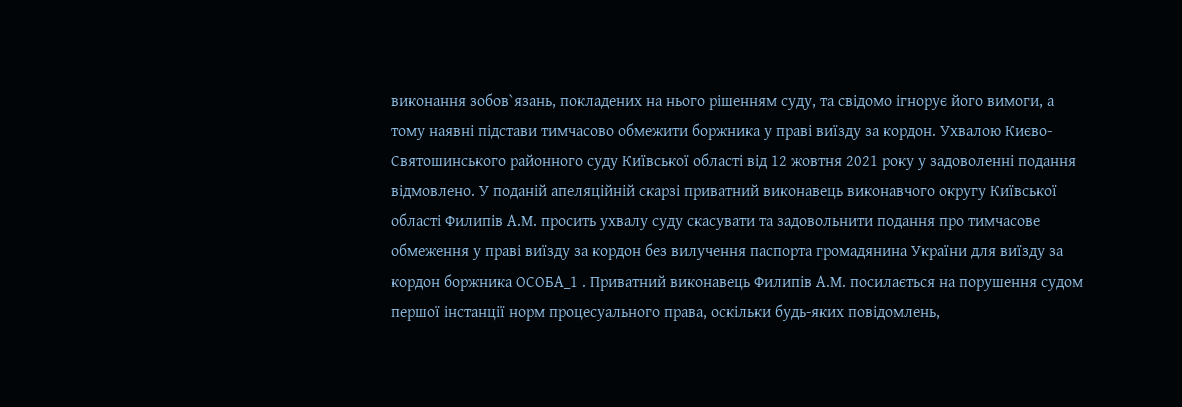виконання зобов`язань, покладених на нього рішенням суду, та свідомо ігнорує його вимоги, а тому наявні підстави тимчасово обмежити боржника у праві виїзду за кордон. Ухвалою Києво-Святошинського районного суду Київської області від 12 жовтня 2021 року у задоволенні подання відмовлено. У поданій апеляційній скарзі приватний виконавець виконавчого округу Київської області Филипів А.М. просить ухвалу суду скасувати та задовольнити подання про тимчасове обмеження у праві виїзду за кордон без вилучення паспорта громадянина України для виїзду за кордон боржника ОСОБА_1 . Приватний виконавець Филипів А.М. посилається на порушення судом першої інстанції норм процесуального права, оскільки будь-яких повідомлень,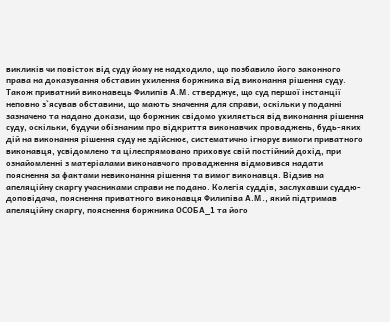викликів чи повісток від суду йому не надходило, що позбавило його законного права на доказування обставин ухилення боржника від виконання рішення суду. Також приватний виконавець Филипів А.М. стверджує, що суд першої інстанції неповно з`ясував обставини, що мають значення для справи, оскільки у поданні зазначено та надано докази, що боржник свідомо ухиляється від виконання рішення суду, оскільки, будучи обізнаним про відкриття виконавчих проваджень, будь-яких дій на виконання рішення суду не здійснює, систематично ігнорує вимоги приватного виконавця, усвідомлено та цілеспрямовано приховує свій постійний дохід, при ознайомленні з матеріалами виконавчого провадження відмовився надати пояснення за фактами невиконання рішення та вимог виконавця. Відзив на апеляційну скаргу учасниками справи не подано. Колегія суддів, заслухавши суддю-доповідача, пояснення приватного виконавця Филипіва А.М., який підтримав апеляційну скаргу, пояснення боржника ОСОБА_1 та його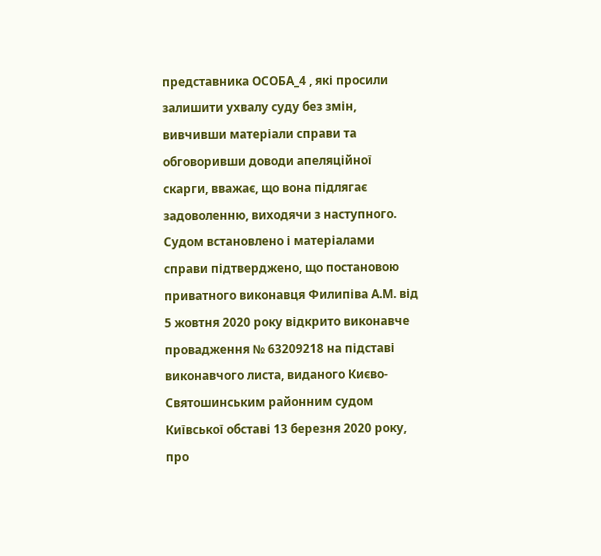представника ОСОБА_4 , які просили залишити ухвалу суду без змін, вивчивши матеріали справи та обговоривши доводи апеляційної скарги, вважає, що вона підлягає задоволенню, виходячи з наступного. Судом встановлено і матеріалами справи підтверджено, що постановою приватного виконавця Филипіва А.М. від 5 жовтня 2020 року відкрито виконавче провадження № 63209218 на підставі виконавчого листа, виданого Києво-Святошинським районним судом Київської обставі 13 березня 2020 року, про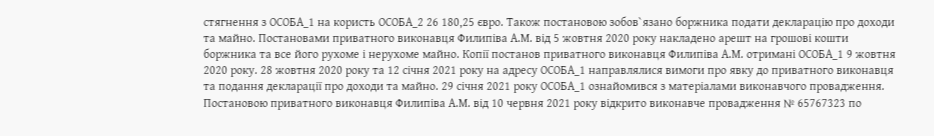стягнення з ОСОБА_1 на користь ОСОБА_2 26 180,25 євро. Також постановою зобов`язано боржника подати декларацію про доходи та майно. Постановами приватного виконавця Филипіва А.М. від 5 жовтня 2020 року накладено арешт на грошові кошти боржника та все його рухоме і нерухоме майно. Копії постанов приватного виконавця Филипіва А.М. отримані ОСОБА_1 9 жовтня 2020 року. 28 жовтня 2020 року та 12 січня 2021 року на адресу ОСОБА_1 направлялися вимоги про явку до приватного виконавця та подання декларації про доходи та майно. 29 січня 2021 року ОСОБА_1 ознайомився з матеріалами виконавчого провадження. Постановою приватного виконавця Филипіва А.М. від 10 червня 2021 року відкрито виконавче провадження № 65767323 по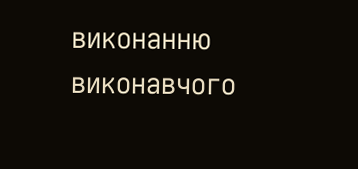виконанню виконавчого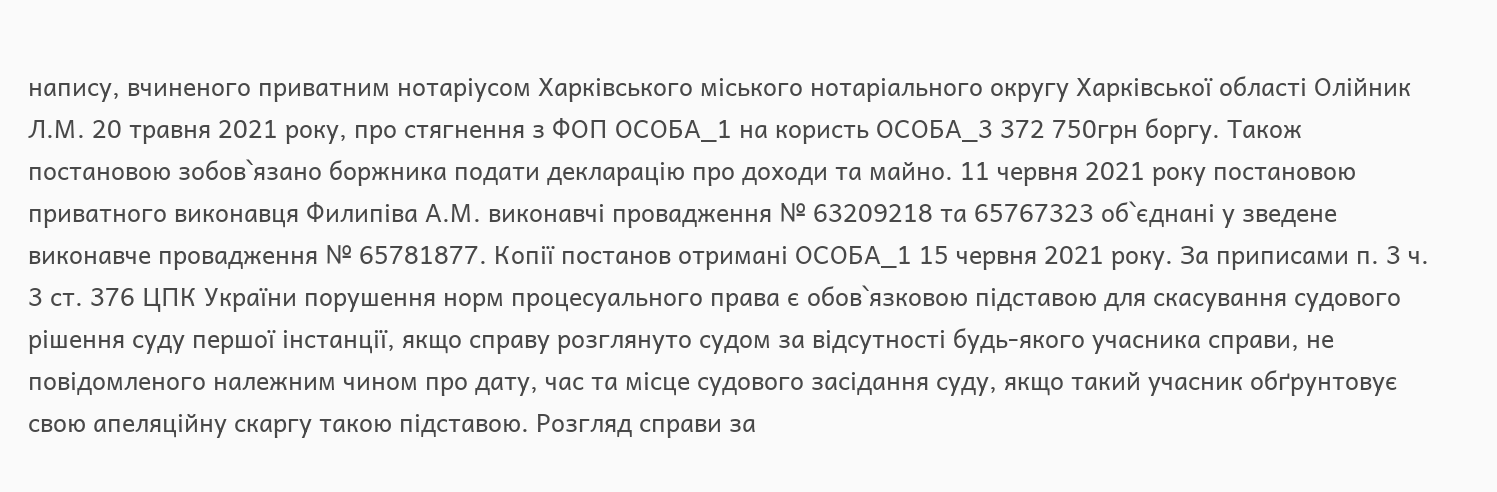напису, вчиненого приватним нотаріусом Харківського міського нотаріального округу Харківської області Олійник Л.М. 20 травня 2021 року, про стягнення з ФОП ОСОБА_1 на користь ОСОБА_3 372 750грн боргу. Також постановою зобов`язано боржника подати декларацію про доходи та майно. 11 червня 2021 року постановою приватного виконавця Филипіва А.М. виконавчі провадження № 63209218 та 65767323 об`єднані у зведене виконавче провадження № 65781877. Копії постанов отримані ОСОБА_1 15 червня 2021 року. За приписами п. 3 ч. 3 ст. 376 ЦПК України порушення норм процесуального права є обов`язковою підставою для скасування судового рішення суду першої інстанції, якщо справу розглянуто судом за відсутності будь-якого учасника справи, не повідомленого належним чином про дату, час та місце судового засідання суду, якщо такий учасник обґрунтовує свою апеляційну скаргу такою підставою. Розгляд справи за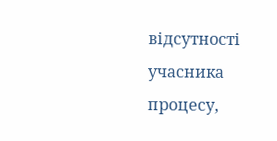відсутності учасника процесу,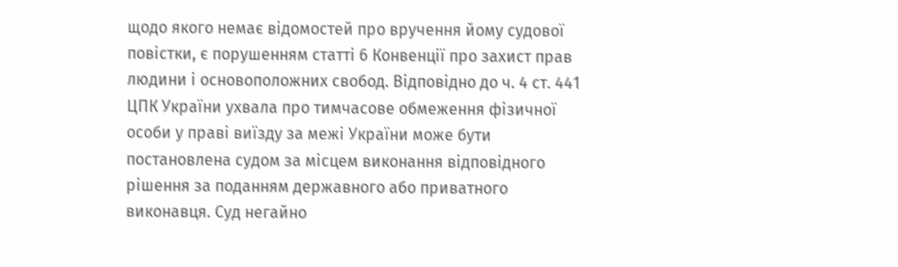щодо якого немає відомостей про вручення йому судової повістки, є порушенням статті 6 Конвенції про захист прав людини і основоположних свобод. Відповідно до ч. 4 ст. 441 ЦПК України ухвала про тимчасове обмеження фізичної особи у праві виїзду за межі України може бути постановлена судом за місцем виконання відповідного рішення за поданням державного або приватного виконавця. Суд негайно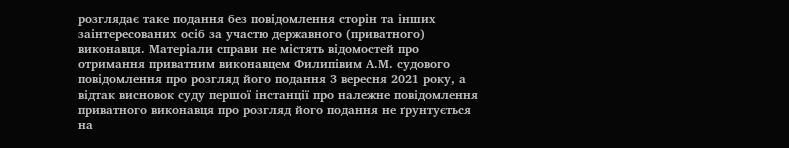розглядає таке подання без повідомлення сторін та інших заінтересованих осіб за участю державного (приватного) виконавця. Матеріали справи не містять відомостей про отримання приватним виконавцем Филипівим А.М. судового повідомлення про розгляд його подання 3 вересня 2021 року, а відтак висновок суду першої інстанції про належне повідомлення приватного виконавця про розгляд його подання не ґрунтується на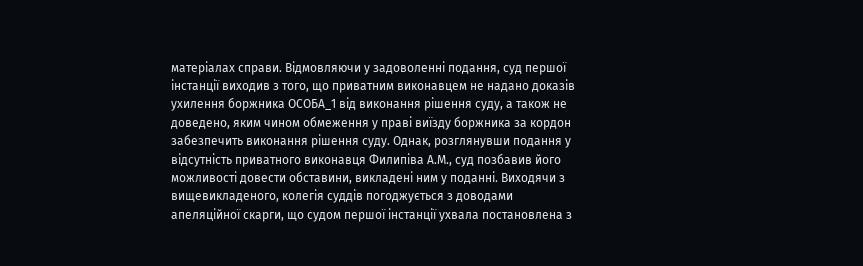матеріалах справи. Відмовляючи у задоволенні подання, суд першої інстанції виходив з того, що приватним виконавцем не надано доказів ухилення боржника ОСОБА_1 від виконання рішення суду, а також не доведено, яким чином обмеження у праві виїзду боржника за кордон забезпечить виконання рішення суду. Однак, розглянувши подання у відсутність приватного виконавця Филипіва А.М., суд позбавив його можливості довести обставини, викладені ним у поданні. Виходячи з вищевикладеного, колегія суддів погоджується з доводами апеляційної скарги, що судом першої інстанції ухвала постановлена з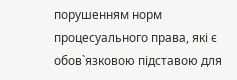порушенням норм процесуального права, які є обов`язковою підставою для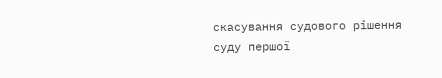скасування судового рішення суду першої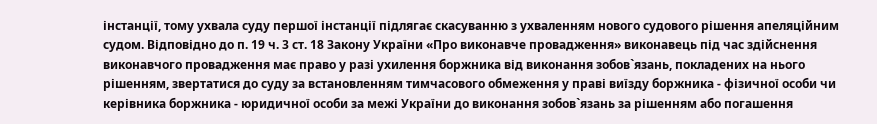інстанції, тому ухвала суду першої інстанції підлягає скасуванню з ухваленням нового судового рішення апеляційним судом. Відповідно до п. 19 ч. 3 ст. 18 Закону України «Про виконавче провадження» виконавець під час здійснення виконавчого провадження має право у разі ухилення боржника від виконання зобов`язань, покладених на нього рішенням, звертатися до суду за встановленням тимчасового обмеження у праві виїзду боржника - фізичної особи чи керівника боржника - юридичної особи за межі України до виконання зобов`язань за рішенням або погашення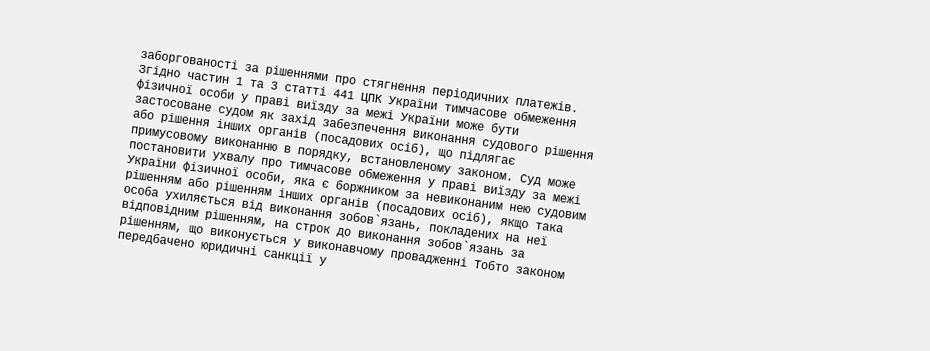заборгованості за рішеннями про стягнення періодичних платежів. Згідно частин 1 та 3 статті 441 ЦПК України тимчасове обмеження фізичної особи у праві виїзду за межі України може бути застосоване судом як захід забезпечення виконання судового рішення або рішення інших органів (посадових осіб), що підлягає примусовому виконанню в порядку, встановленому законом. Суд може постановити ухвалу про тимчасове обмеження у праві виїзду за межі України фізичної особи, яка є боржником за невиконаним нею судовим рішенням або рішенням інших органів (посадових осіб), якщо така особа ухиляється від виконання зобов`язань, покладених на неї відповідним рішенням, на строк до виконання зобов`язань за рішенням, що виконується у виконавчому провадженні Тобто законом передбачено юридичні санкції у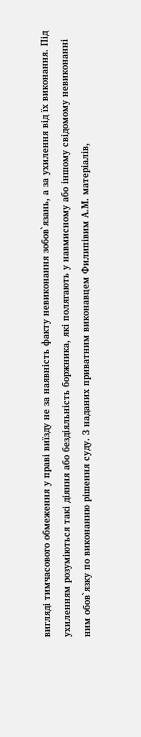вигляді тимчасового обмеження у праві виїзду не за наявність факту невиконання зобов`язань, а за ухилення від їх виконання. Під ухиленням розуміються такі діяння або бездіяльність боржника, які полягають у навмисному або іншому свідомому невиконанні ним обов`язку по виконанню рішення суду. З наданих приватним виконавцем Филипівим А.М. матеріалів,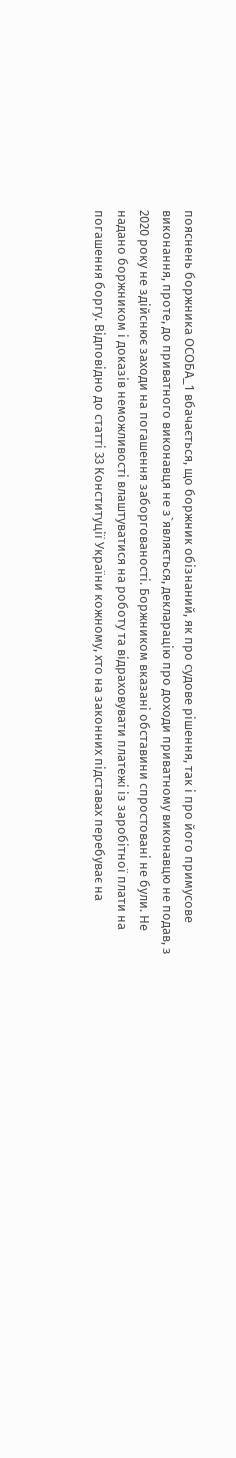пояснень боржника ОСОБА_1 вбачається, що боржник обізнаний, як про судове рішення, так і про його примусове виконання, проте, до приватного виконавця не з`являється, декларацію про доходи приватному виконавцю не подав, з 2020 року не здійснює заходи на погашення заборгованості. Боржником вказані обставини спростовані не були. Не надано боржником і доказів неможливості влаштуватися на роботу та відраховувати платежі із заробітної плати на погашення боргу. Відповідно до статті 33 Конституції України кожному, хто на законних підставах перебуває на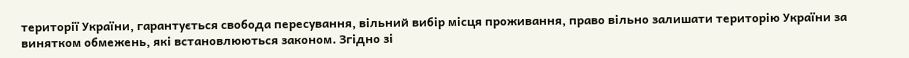території України, гарантується свобода пересування, вільний вибір місця проживання, право вільно залишати територію України за винятком обмежень, які встановлюються законом. Згідно зі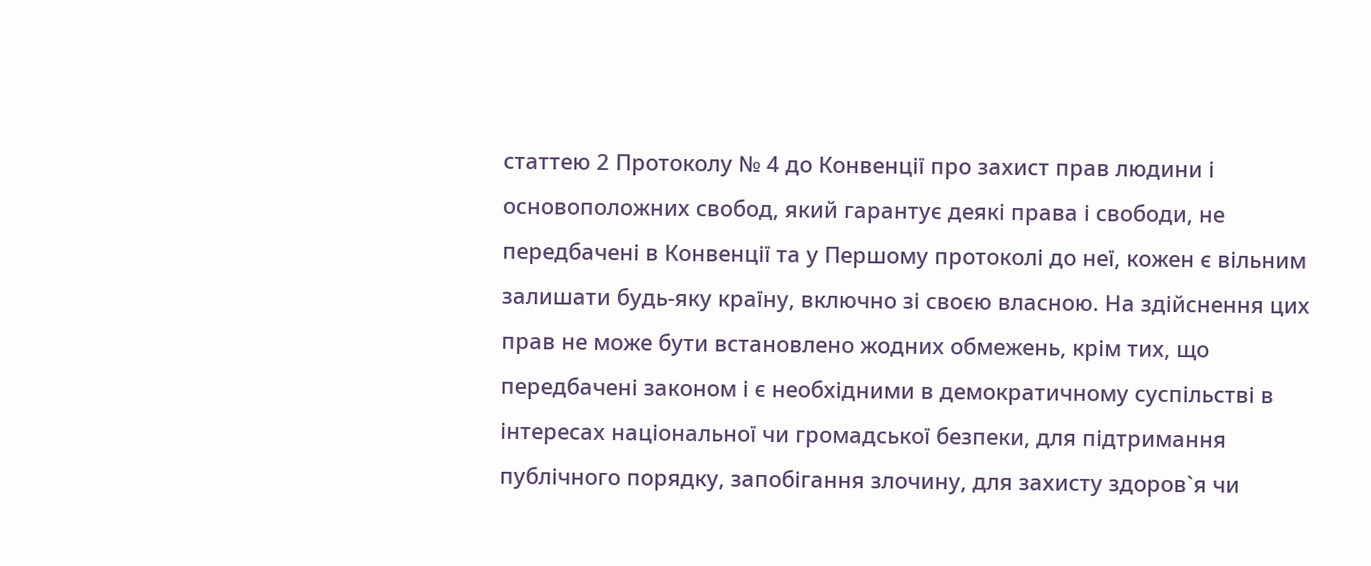статтею 2 Протоколу № 4 до Конвенції про захист прав людини і основоположних свобод, який гарантує деякі права і свободи, не передбачені в Конвенції та у Першому протоколі до неї, кожен є вільним залишати будь-яку країну, включно зі своєю власною. На здійснення цих прав не може бути встановлено жодних обмежень, крім тих, що передбачені законом і є необхідними в демократичному суспільстві в інтересах національної чи громадської безпеки, для підтримання публічного порядку, запобігання злочину, для захисту здоров`я чи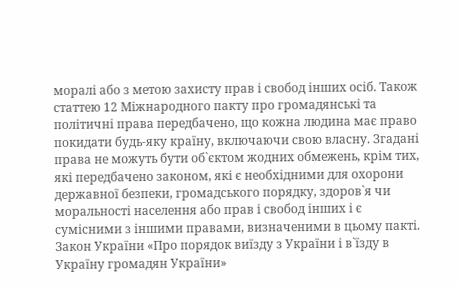моралі або з метою захисту прав і свобод інших осіб. Також статтею 12 Міжнародного пакту про громадянські та політичні права передбачено, що кожна людина має право покидати будь-яку країну, включаючи свою власну. Згадані права не можуть бути об`єктом жодних обмежень, крім тих, які передбачено законом, які є необхідними для охорони державної безпеки, громадського порядку, здоров`я чи моральності населення або прав і свобод інших і є сумісними з іншими правами, визначеними в цьому пакті. Закон України «Про порядок виїзду з України і в`їзду в Україну громадян України»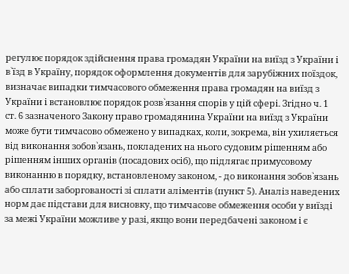регулює порядок здійснення права громадян України на виїзд з України і в`їзд в Україну, порядок оформлення документів для зарубіжних поїздок, визначає випадки тимчасового обмеження права громадян на виїзд з України і встановлює порядок розв`язання спорів у цій сфері. Згідно ч. 1 ст. 6 зазначеного Закону право громадянина України на виїзд з України може бути тимчасово обмежено у випадках, коли, зокрема, він ухиляється від виконання зобов`язань, покладених на нього судовим рішенням або рішенням інших органів (посадових осіб), що підлягає примусовому виконанню в порядку, встановленому законом, - до виконання зобов`язань або сплати заборгованості зі сплати аліментів (пункт 5). Аналіз наведених норм дає підстави для висновку, що тимчасове обмеження особи у виїзді за межі України можливе у разі, якщо вони передбачені законом і є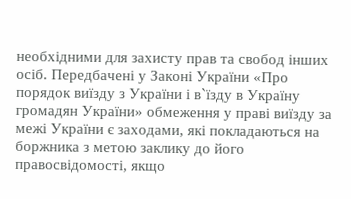необхідними для захисту прав та свобод інших осіб. Передбачені у Законі України «Про порядок виїзду з України і в`їзду в Україну громадян України» обмеження у праві виїзду за межі України є заходами, які покладаються на боржника з метою заклику до його правосвідомості, якщо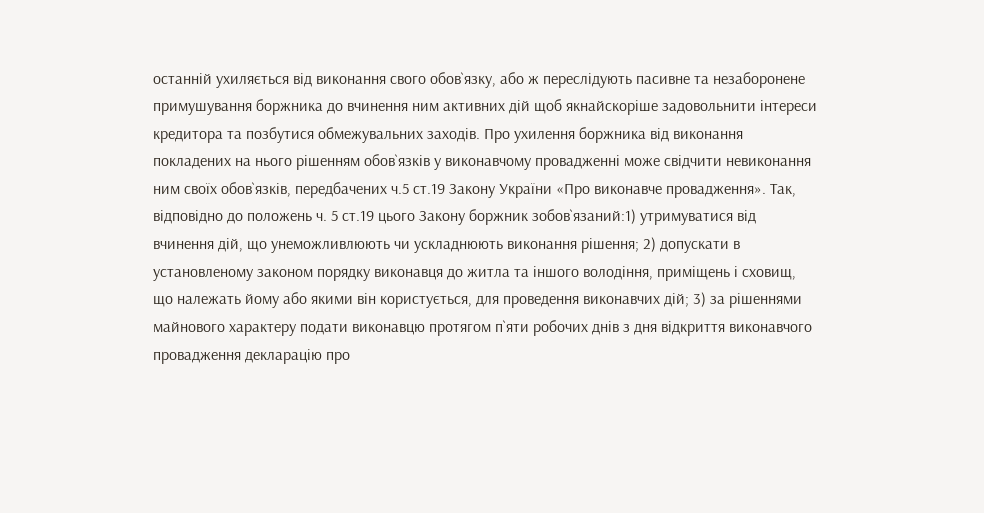останній ухиляється від виконання свого обов`язку, або ж переслідують пасивне та незаборонене примушування боржника до вчинення ним активних дій щоб якнайскоріше задовольнити інтереси кредитора та позбутися обмежувальних заходів. Про ухилення боржника від виконання покладених на нього рішенням обов`язків у виконавчому провадженні може свідчити невиконання ним своїх обов`язків, передбачених ч.5 ст.19 Закону України «Про виконавче провадження». Так, відповідно до положень ч. 5 ст.19 цього Закону боржник зобов`язаний:1) утримуватися від вчинення дій, що унеможливлюють чи ускладнюють виконання рішення; 2) допускати в установленому законом порядку виконавця до житла та іншого володіння, приміщень і сховищ, що належать йому або якими він користується, для проведення виконавчих дій; 3) за рішеннями майнового характеру подати виконавцю протягом п`яти робочих днів з дня відкриття виконавчого провадження декларацію про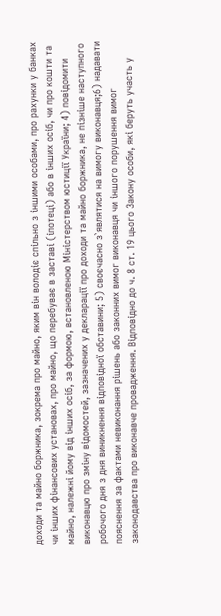доходи та майно боржника, зокрема про майно, яким він володіє спільно з іншими особами, про рахунки у банках чи інших фінансових установах, про майно, що перебуває в заставі (іпотеці) або в інших осіб, чи про кошти та майно, належні йому від інших осіб, за формою, встановленою Міністерством юстиції України; 4) повідомити виконавцю про зміну відомостей, зазначених у декларації про доходи та майно боржника, не пізніше наступного робочого дня з дня виникнення відповідної обставини; 5) своєчасно з`являтися на вимогу виконавця;6) надавати пояснення за фактами невиконання рішень або законних вимог виконавця чи іншого порушення вимог законодавства про виконавче провадження. Відповідно до ч. 8 ст. 19 цього Закону особи, які беруть участь у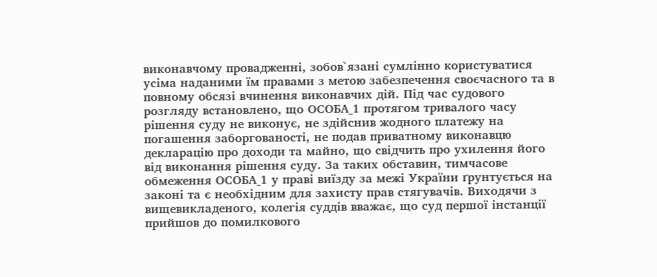виконавчому провадженні, зобов`язані сумлінно користуватися усіма наданими їм правами з метою забезпечення своєчасного та в повному обсязі вчинення виконавчих дій. Під час судового розгляду встановлено, що ОСОБА_1 протягом тривалого часу рішення суду не виконує, не здійснив жодного платежу на погашення заборгованості, не подав приватному виконавцю декларацію про доходи та майно, що свідчить про ухилення його від виконання рішення суду. За таких обставин, тимчасове обмеження ОСОБА_1 у праві виїзду за межі України ґрунтується на законі та є необхідним для захисту прав стягувачів. Виходячи з вищевикладеного, колегія суддів вважає, що суд першої інстанції прийшов до помилкового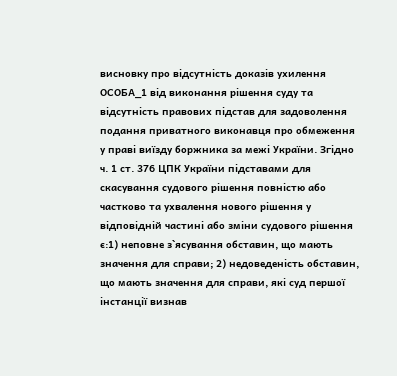висновку про відсутність доказів ухилення ОСОБА_1 від виконання рішення суду та відсутність правових підстав для задоволення подання приватного виконавця про обмеження у праві виїзду боржника за межі України. Згідно ч. 1 ст. 376 ЦПК України підставами для скасування судового рішення повністю або частково та ухвалення нового рішення у відповідній частині або зміни судового рішення є:1) неповне з`ясування обставин, що мають значення для справи; 2) недоведеність обставин, що мають значення для справи, які суд першої інстанції визнав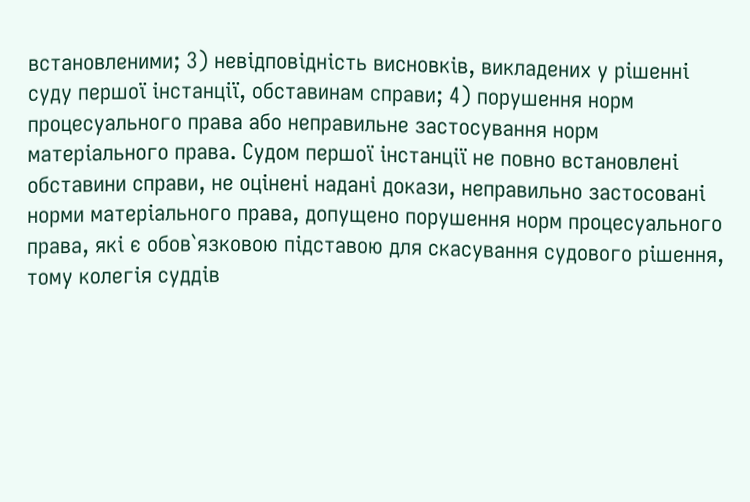встановленими; 3) невідповідність висновків, викладених у рішенні суду першої інстанції, обставинам справи; 4) порушення норм процесуального права або неправильне застосування норм матеріального права. Судом першої інстанції не повно встановлені обставини справи, не оцінені надані докази, неправильно застосовані норми матеріального права, допущено порушення норм процесуального права, які є обов`язковою підставою для скасування судового рішення, тому колегія суддів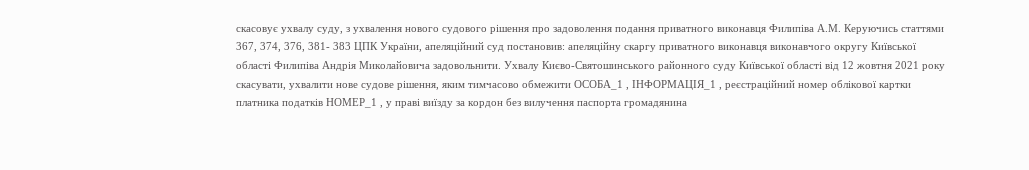скасовує ухвалу суду, з ухвалення нового судового рішення про задоволення подання приватного виконавця Филипіва А.М. Керуючись статтями 367, 374, 376, 381- 383 ЦПК України, апеляційний суд постановив: апеляційну скаргу приватного виконавця виконавчого округу Київської області Филипіва Андрія Миколайовича задовольнити. Ухвалу Києво-Святошинського районного суду Київської області від 12 жовтня 2021 року скасувати, ухвалити нове судове рішення, яким тимчасово обмежити ОСОБА_1 , ІНФОРМАЦІЯ_1 , реєстраційний номер облікової картки платника податків НОМЕР_1 , у праві виїзду за кордон без вилучення паспорта громадянина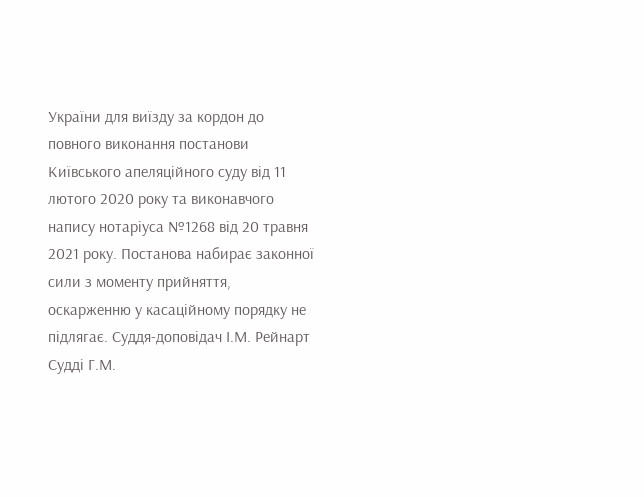України для виїзду за кордон до повного виконання постанови Київського апеляційного суду від 11 лютого 2020 року та виконавчого напису нотаріуса №1268 від 20 травня 2021 року. Постанова набирає законної сили з моменту прийняття, оскарженню у касаційному порядку не підлягає. Суддя-доповідач І.М. Рейнарт Судді Г.М.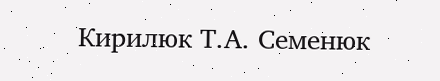Кирилюк Т.А. Семенюк